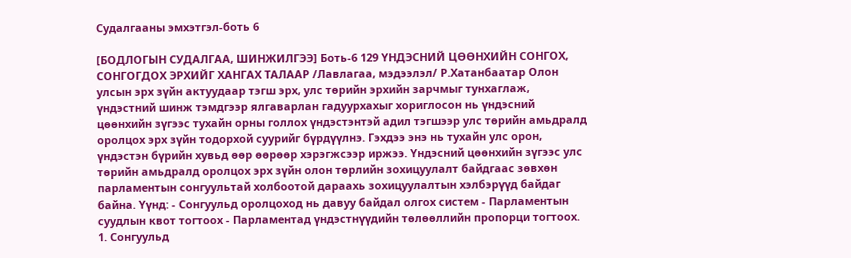Судалгааны эмхэтгэл-боть 6

[БОДЛОГЫН СУДАЛГАА, ШИНЖИЛГЭЭ] Боть-6 129 ҮНДЭСНИЙ ЦӨӨНХИЙН СОНГОХ, СОНГОГДОХ ЭРХИЙГ ХАНГАХ ТАЛААР /Лавлагаа, мэдээлэл/ Р.Хатанбаатар Олон улсын эрх зүйн актуудаар тэгш эрх, улс төрийн эрхийн зарчмыг тунхаглаж, үндэстний шинж тэмдгээр ялгаварлан гадуурхахыг хориглосон нь үндэсний цөөнхийн зүгээс тухайн орны голлох үндэстэнтэй адил тэгшээр улс төрийн амьдралд оролцох эрх зүйн тодорхой суурийг бүрдүүлнэ. Гэхдээ энэ нь тухайн улс орон, үндэстэн бүрийн хувьд өөр өөрөөр хэрэгжсээр иржээ. Үндэсний цөөнхийн зүгээс улс төрийн амьдралд оролцох эрх зүйн олон төрлийн зохицуулалт байдгаас зөвхөн парламентын сонгуультай холбоотой дараахь зохицуулалтын хэлбэрүүд байдаг байна. Үүнд: - Сонгуульд оролцоход нь давуу байдал олгох систем - Парламентын суудлын квот тогтоох - Парламентад үндэстнүүдийн төлөөллийн пропорци тогтоох. 1. Сонгуульд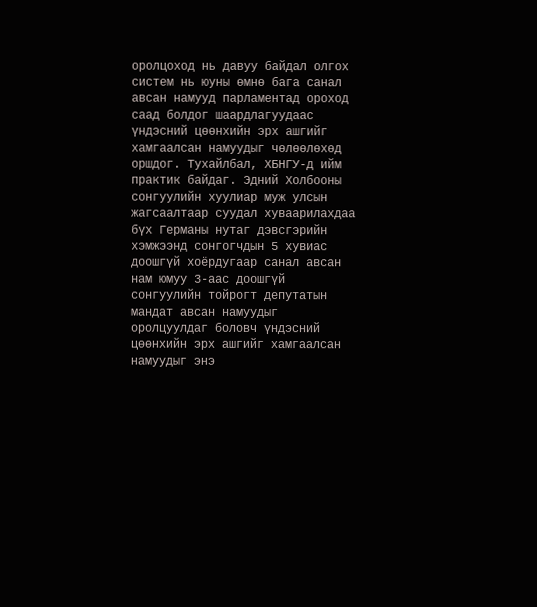оролцоход нь давуу байдал олгох систем нь юуны өмнө бага санал авсан намууд парламентад ороход саад болдог шаардлагуудаас үндэсний цөөнхийн эрх ашгийг хамгаалсан намуудыг чөлөөлөхөд оршдог. Тухайлбал, ХБНГУ-д ийм практик байдаг. Эдний Холбооны сонгуулийн хуулиар муж улсын жагсаалтаар суудал хуваарилахдаа бүх Германы нутаг дэвсгэрийн хэмжээнд сонгогчдын 5 хувиас доошгүй хоёрдугаар санал авсан нам юмуу 3-аас доошгүй сонгуулийн тойрогт депутатын мандат авсан намуудыг оролцуулдаг боловч үндэсний цөөнхийн эрх ашгийг хамгаалсан намуудыг энэ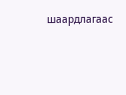шаардлагаас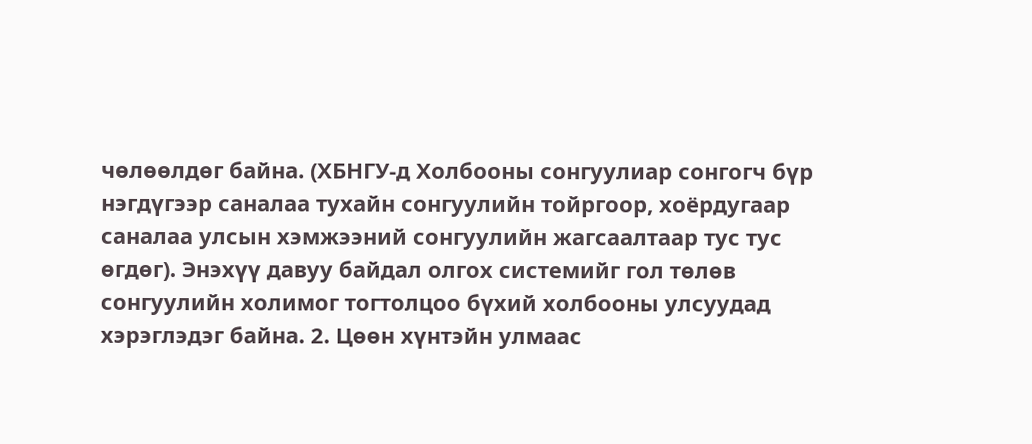чөлөөлдөг байна. (ХБНГУ-д Холбооны сонгуулиар сонгогч бүр нэгдүгээр саналаа тухайн сонгуулийн тойргоор, хоёрдугаар саналаа улсын хэмжээний сонгуулийн жагсаалтаар тус тус өгдөг). Энэхүү давуу байдал олгох системийг гол төлөв сонгуулийн холимог тогтолцоо бүхий холбооны улсуудад хэрэглэдэг байна. 2. Цөөн хүнтэйн улмаас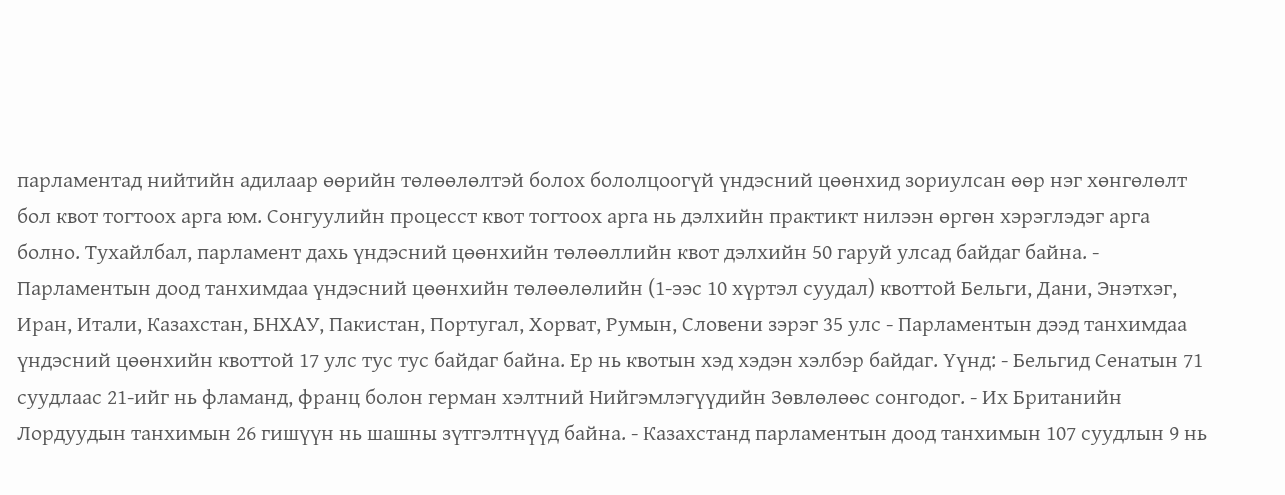парламентад нийтийн адилаар өөрийн төлөөлөлтэй болох бололцоогүй үндэсний цөөнхид зориулсан өөр нэг хөнгөлөлт бол квот тогтоох арга юм. Сонгуулийн процесст квот тогтоох арга нь дэлхийн практикт нилээн өргөн хэрэглэдэг арга болно. Тухайлбал, парламент дахь үндэсний цөөнхийн төлөөллийн квот дэлхийн 50 гаруй улсад байдаг байна. - Парламентын доод танхимдаа үндэсний цөөнхийн төлөөлөлийн (1-ээс 10 хүртэл суудал) квоттой Бельги, Дани, Энэтхэг, Иран, Итали, Казахстан, БНХАУ, Пакистан, Португал, Хорват, Румын, Словени зэрэг 35 улс - Парламентын дээд танхимдаа үндэсний цөөнхийн квоттой 17 улс тус тус байдаг байна. Ер нь квотын хэд хэдэн хэлбэр байдаг. Үүнд: - Бельгид Сенатын 71 суудлаас 21-ийг нь фламанд, франц болон герман хэлтний Нийгэмлэгүүдийн Зөвлөлөөс сонгодог. - Их Британийн Лордуудын танхимын 26 гишүүн нь шашны зүтгэлтнүүд байна. - Казахстанд парламентын доод танхимын 107 суудлын 9 нь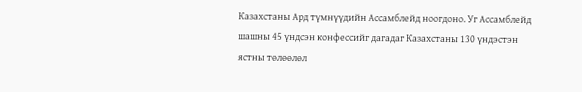Казахстаны Ард түмнүүдийн Ассамблейд ноогдоно. Уг Ассамблейд шашны 45 үндсэн конфессийг дагадаг Казахстаны 130 үндэстэн ястны төлөөлөл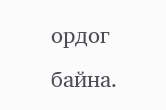ордог байна.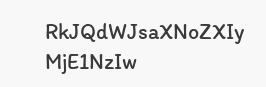RkJQdWJsaXNoZXIy MjE1NzIw